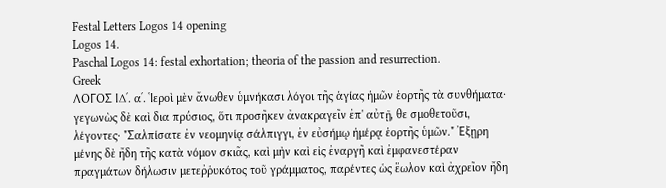Festal Letters Logos 14 opening
Logos 14.
Paschal Logos 14: festal exhortation; theoria of the passion and resurrection.
Greek
ΛΟΓΟΣ Ι∆ʹ. αʹ. Ἱεροὶ μὲν ἄνωθεν ὑμνήκασι λόγοι τῆς ἁγίας ἡμῶν ἑορτῆς τὰ συνθήματα· γεγωνὼς δὲ καὶ δια πρύσιος, ὅτι προσῆκεν ἀνακραγεῖν ἐπ' αὐτῇ, θε σμοθετοῦσι, λέγοντες· "Σαλπίσατε ἐν νεομηνίᾳ σάλπιγγι, ἐν εὐσήμῳ ἡμέρᾳ ἑορτῆς ὑμῶν." Ἐξῃρη μένης δὲ ἤδη τῆς κατὰ νόμον σκιᾶς, καὶ μὴν καὶ εἰς ἐναργῆ καὶ ἐμφανεστέραν πραγμάτων δήλωσιν μετεῤῥυκότος τοῦ γράμματος, παρέντες ὡς ἕωλον καὶ ἀχρεῖον ἤδη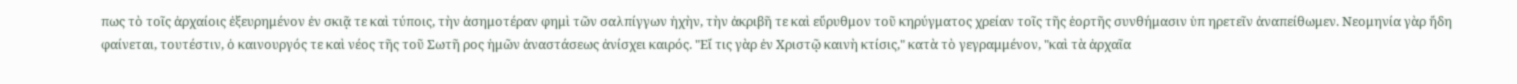πως τὸ τοῖς ἀρχαίοις ἐξευρημένον ἐν σκιᾷ τε καὶ τύποις, τὴν ἀσημοτέραν φημὶ τῶν σαλπίγγων ἠχὴν, τὴν ἀκριβῆ τε καὶ εὔρυθμον τοῦ κηρύγματος χρείαν τοῖς τῆς ἑορτῆς συνθήμασιν ὑπ ηρετεῖν ἀναπείθωμεν. Νεομηνία γὰρ ἤδη φαίνεται, τουτέστιν, ὁ καινουργός τε καὶ νέος τῆς τοῦ Σωτῆ ρος ἡμῶν ἀναστάσεως ἀνίσχει καιρός. "Εἴ τις γὰρ ἐν Χριστῷ καινὴ κτίσις," κατὰ τὸ γεγραμμένον, "καὶ τὰ ἀρχαῖα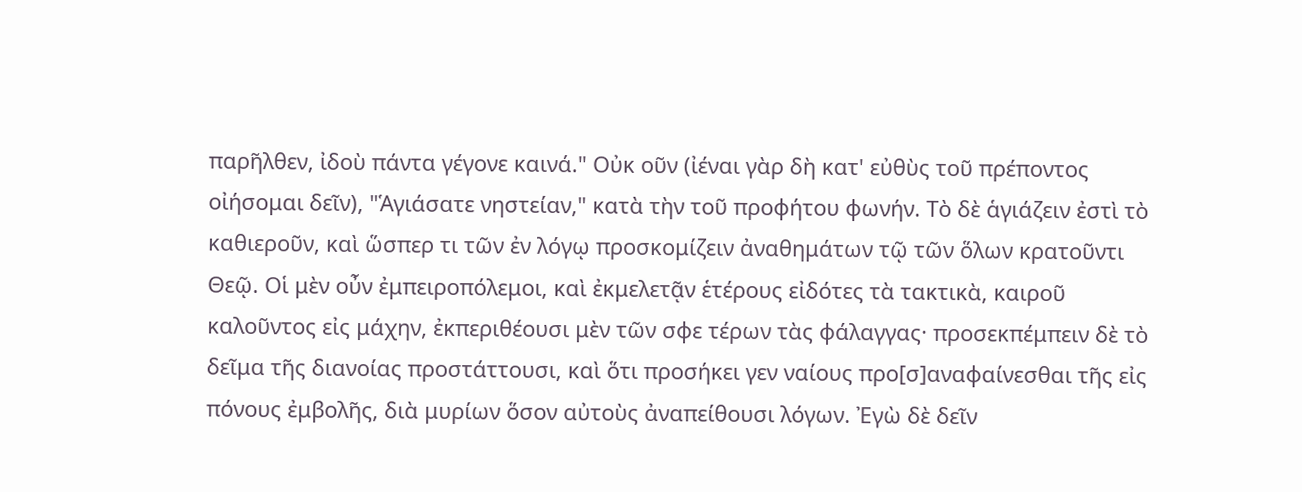παρῆλθεν, ἰδοὺ πάντα γέγονε καινά." Οὐκ οῦν (ἰέναι γὰρ δὴ κατ' εὐθὺς τοῦ πρέποντος οἰήσομαι δεῖν), "Ἁγιάσατε νηστείαν," κατὰ τὴν τοῦ προφήτου φωνήν. Τὸ δὲ ἁγιάζειν ἐστὶ τὸ καθιεροῦν, καὶ ὥσπερ τι τῶν ἐν λόγῳ προσκομίζειν ἀναθημάτων τῷ τῶν ὅλων κρατοῦντι Θεῷ. Οἱ μὲν οὖν ἐμπειροπόλεμοι, καὶ ἐκμελετᾷν ἑτέρους εἰδότες τὰ τακτικὰ, καιροῦ καλοῦντος εἰς μάχην, ἐκπεριθέουσι μὲν τῶν σφε τέρων τὰς φάλαγγας· προσεκπέμπειν δὲ τὸ δεῖμα τῆς διανοίας προστάττουσι, καὶ ὅτι προσήκει γεν ναίους προ[σ]αναφαίνεσθαι τῆς εἰς πόνους ἐμβολῆς, διὰ μυρίων ὅσον αὐτοὺς ἀναπείθουσι λόγων. Ἐγὼ δὲ δεῖν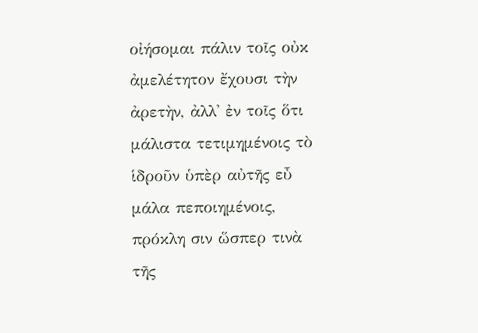οἰήσομαι πάλιν τοῖς οὐκ ἀμελέτητον ἔχουσι τὴν ἀρετὴν, ἀλλ' ἐν τοῖς ὅτι μάλιστα τετιμημένοις τὸ ἱδροῦν ὑπὲρ αὐτῆς εὖ μάλα πεποιημένοις, πρόκλη σιν ὥσπερ τινὰ τῆς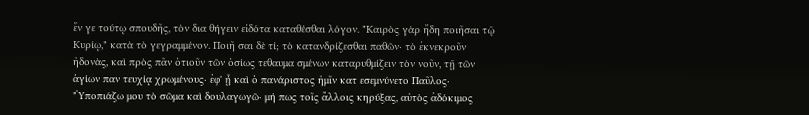ἔν γε τούτῳ σπουδῆς, τὸν δια θήγειν εἰδότα καταθέσθαι λόγον. "Καιρὸς γὰρ ἤδη ποιῆσαι τῷ Κυρίῳ," κατὰ τὸ γεγραμμένον. Ποιῆ σαι δὲ τί; τὸ κατανδρίζεσθαι παθῶν· τὸ ἐκνεκροῦν ἡδονὰς, καὶ πρὸς πᾶν ὁτιοῦν τῶν ὁσίως τεθαυμα σμένων καταρυθμίζειν τὸν νοῦν, τῇ τῶν ἁγίων παν τευχίᾳ χρωμένους· ἐφ' ᾗ καὶ ὁ πανάριστος ἡμῖν κατ εσεμνύνετο Παῦλος· "Ὑποπιάζω μου τὸ σῶμα καὶ δουλαγωγῶ· μή πως τοῖς ἄλλοις κηρύξας, αὐτὸς ἀδόκιμος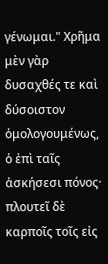γένωμαι." Χρῆμα μὲν γὰρ δυσαχθές τε καὶ δύσοιστον ὁμολογουμένως, ὁ ἐπὶ ταῖς ἀσκήσεσι πόνος· πλουτεῖ δὲ καρποῖς τοῖς εἰς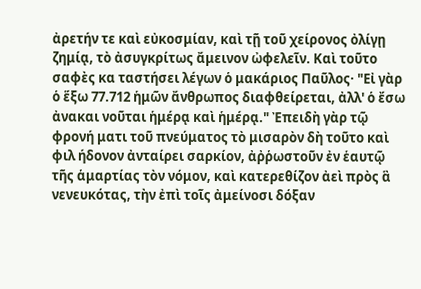ἀρετήν τε καὶ εὐκοσμίαν, καὶ τῇ τοῦ χείρονος ὀλίγῃ ζημίᾳ, τὸ ἀσυγκρίτως ἄμεινον ὠφελεῖν. Καὶ τοῦτο σαφὲς κα ταστήσει λέγων ὁ μακάριος Παῦλος· "Εἰ γὰρ ὁ ἕξω 77.712 ἡμῶν ἄνθρωπος διαφθείρεται, ἀλλ' ὁ ἔσω ἀνακαι νοῦται ἡμέρᾳ καὶ ἡμέρᾳ." Ἐπειδὴ γὰρ τῷ φρονή ματι τοῦ πνεύματος τὸ μισαρὸν δὴ τοῦτο καὶ φιλ ήδονον ἀνταίρει σαρκίον, ἀῤῥωστοῦν ἐν ἑαυτῷ τῆς ἁμαρτίας τὸν νόμον, καὶ κατερεθίζον ἀεὶ πρὸς ἃ νενευκότας, τὴν ἐπὶ τοῖς ἀμείνοσι δόξαν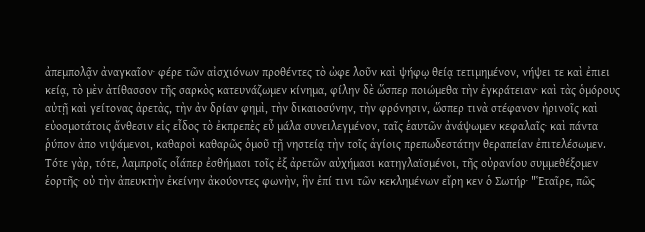ἀπεμπολᾷν ἀναγκαῖον· φέρε τῶν αἰσχιόνων προθέντες τὸ ὠφε λοῦν καὶ ψήφῳ θείᾳ τετιμημένον, νήψει τε καὶ ἐπιει κείᾳ, τὸ μὲν ἀτίθασσον τῆς σαρκὸς κατευνάζωμεν κίνημα, φίλην δὲ ὥσπερ ποιώμεθα τὴν ἐγκράτειαν· καὶ τὰς ὁμόρους αὐτῇ καὶ γείτονας ἀρετὰς, τὴν ἀν δρίαν φημὶ, τὴν δικαιοσύνην, τὴν φρόνησιν, ὥσπερ τινὰ στέφανον ἠρινοῖς καὶ εὐοσμοτάτοις ἄνθεσιν εἰς εἶδος τὸ ἐκπρεπὲς εὖ μάλα συνειλεγμένον, ταῖς ἑαυτῶν ἀνάψωμεν κεφαλαῖς· καὶ πάντα ῥύπον ἀπο νιψάμενοι, καθαροὶ καθαρῶς ὁμοῦ τῇ νηστείᾳ τὴν τοῖς ἁγίοις πρεπωδεστάτην θεραπείαν ἐπιτελέσωμεν. Τότε γὰρ, τότε, λαμπροῖς οἷάπερ ἐσθήμασι τοῖς ἐξ ἀρετῶν αὐχήμασι κατηγλαϊσμένοι, τῆς οὐρανίου συμμεθέξομεν ἑορτῆς· οὐ τὴν ἀπευκτὴν ἐκείνην ἀκούοντες φωνὴν, ἣν ἐπί τινι τῶν κεκλημένων εἴρη κεν ὁ Σωτήρ· "Ἑταῖρε, πῶς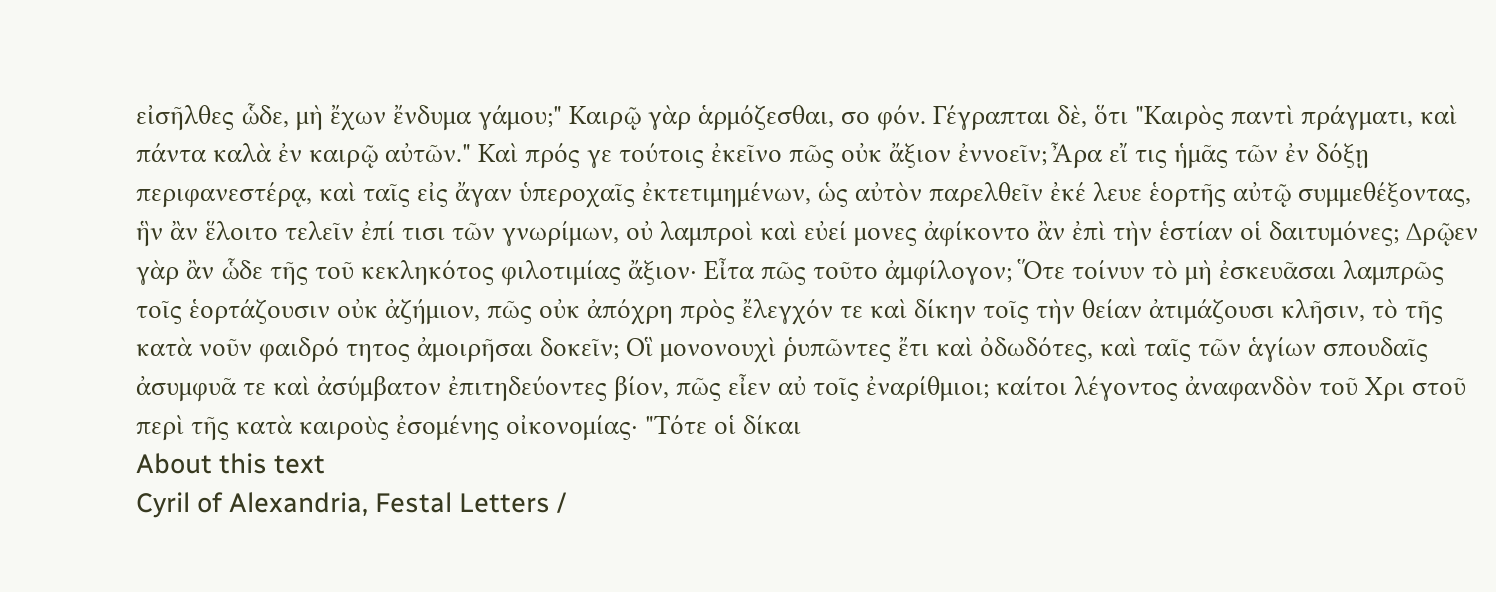εἰσῆλθες ὧδε, μὴ ἔχων ἔνδυμα γάμου;" Καιρῷ γὰρ ἁρμόζεσθαι, σο φόν. Γέγραπται δὲ, ὅτι "Καιρὸς παντὶ πράγματι, καὶ πάντα καλὰ ἐν καιρῷ αὐτῶν." Καὶ πρός γε τούτοις ἐκεῖνο πῶς οὐκ ἄξιον ἐννοεῖν; Ἆρα εἴ τις ἡμᾶς τῶν ἐν δόξῃ περιφανεστέρᾳ, καὶ ταῖς εἰς ἄγαν ὑπεροχαῖς ἐκτετιμημένων, ὡς αὐτὸν παρελθεῖν ἐκέ λευε ἑορτῆς αὐτῷ συμμεθέξοντας, ἣν ἂν ἕλοιτο τελεῖν ἐπί τισι τῶν γνωρίμων, οὐ λαμπροὶ καὶ εὐεί μονες ἀφίκοντο ἂν ἐπὶ τὴν ἑστίαν οἱ δαιτυμόνες; ∆ρῷεν γὰρ ἂν ὧδε τῆς τοῦ κεκληκότος φιλοτιμίας ἄξιον· Εἶτα πῶς τοῦτο ἀμφίλογον; Ὅτε τοίνυν τὸ μὴ ἐσκευᾶσαι λαμπρῶς τοῖς ἑορτάζουσιν οὐκ ἀζήμιον, πῶς οὐκ ἀπόχρη πρὸς ἔλεγχόν τε καὶ δίκην τοῖς τὴν θείαν ἀτιμάζουσι κλῆσιν, τὸ τῆς κατὰ νοῦν φαιδρό τητος ἀμοιρῆσαι δοκεῖν; Οἳ μονονουχὶ ῥυπῶντες ἔτι καὶ ὀδωδότες, καὶ ταῖς τῶν ἁγίων σπουδαῖς ἀσυμφυᾶ τε καὶ ἀσύμβατον ἐπιτηδεύοντες βίον, πῶς εἶεν αὐ τοῖς ἐναρίθμιοι; καίτοι λέγοντος ἀναφανδὸν τοῦ Χρι στοῦ περὶ τῆς κατὰ καιροὺς ἐσομένης οἰκονομίας· "Τότε οἱ δίκαι
About this text
Cyril of Alexandria, Festal Letters /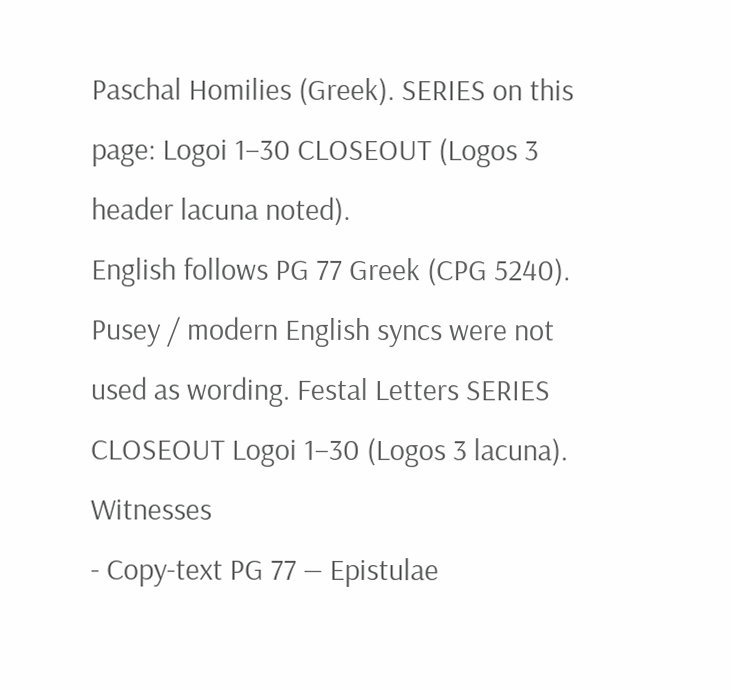Paschal Homilies (Greek). SERIES on this page: Logoi 1–30 CLOSEOUT (Logos 3 header lacuna noted).
English follows PG 77 Greek (CPG 5240). Pusey / modern English syncs were not used as wording. Festal Letters SERIES CLOSEOUT Logoi 1–30 (Logos 3 lacuna).
Witnesses
- Copy-text PG 77 — Epistulae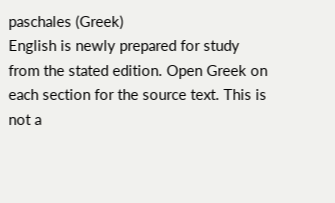paschales (Greek)
English is newly prepared for study from the stated edition. Open Greek on each section for the source text. This is not a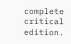complete critical edition.